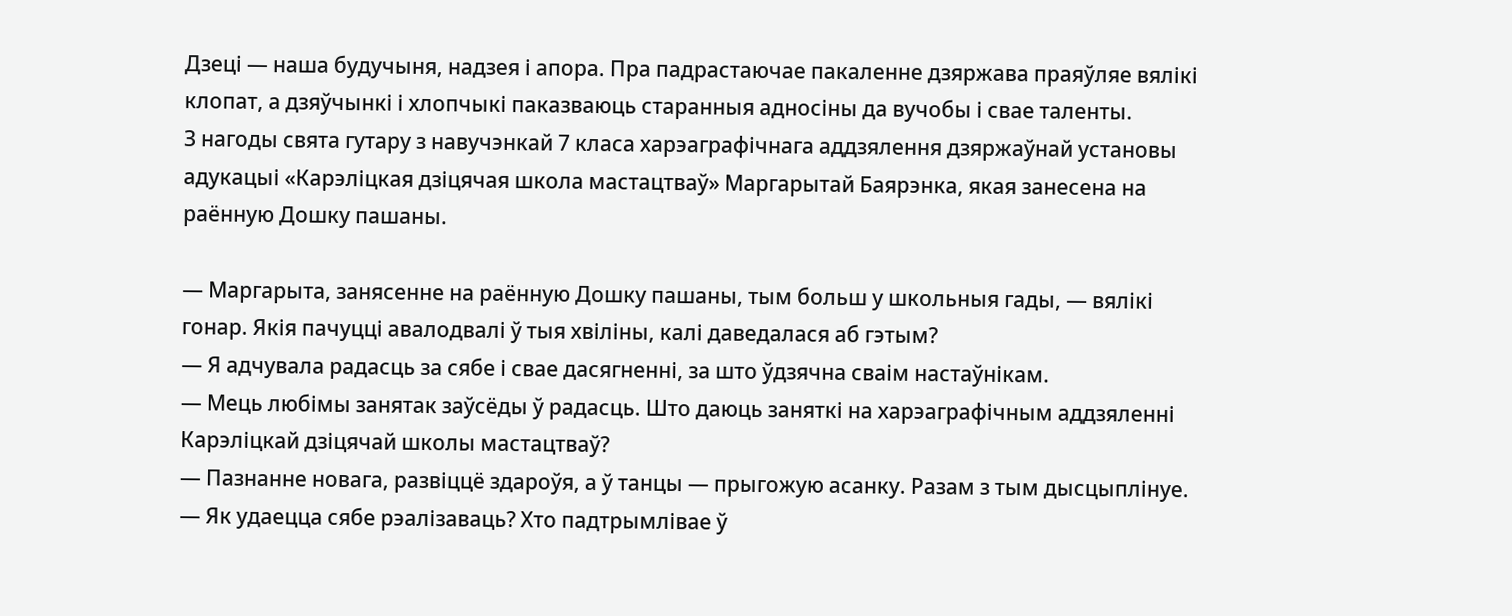Дзеці — наша будучыня, надзея і апора. Пра падрастаючае пакаленне дзяржава праяўляе вялікі клопат, а дзяўчынкі і хлопчыкі паказваюць старанныя адносіны да вучобы і свае таленты.
З нагоды свята гутару з навучэнкай 7 класа харэаграфічнага аддзялення дзяржаўнай установы адукацыі «Карэліцкая дзіцячая школа мастацтваў» Маргарытай Баярэнка, якая занесена на раённую Дошку пашаны.

— Маргарыта, занясенне на раённую Дошку пашаны, тым больш у школьныя гады, — вялікі гонар. Якія пачуцці авалодвалі ў тыя хвіліны, калі даведалася аб гэтым?
— Я адчувала радасць за сябе і свае дасягненні, за што ўдзячна сваім настаўнікам.
— Мець любімы занятак заўсёды ў радасць. Што даюць заняткі на харэаграфічным аддзяленні Карэліцкай дзіцячай школы мастацтваў?
— Пазнанне новага, развіццё здароўя, а ў танцы — прыгожую асанку. Разам з тым дысцыплінуе.
— Як удаецца сябе рэалізаваць? Хто падтрымлівае ў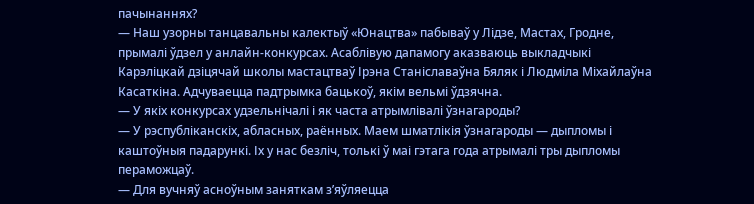пачынаннях?
— Наш узорны танцавальны калектыў «Юнацтва» пабываў у Лідзе, Мастах, Гродне, прымалі ўдзел у анлайн-конкурсах. Асаблівую дапамогу аказваюць выкладчыкі Карэліцкай дзіцячай школы мастацтваў Ірэна Станіславаўна Бяляк і Людміла Міхайлаўна Касаткіна. Адчуваецца падтрымка бацькоў, якім вельмі ўдзячна.
— У якіх конкурсах удзельнічалі і як часта атрымлівалі ўзнагароды?
— У рэспубліканскіх, абласных, раённых. Маем шматлікія ўзнагароды — дыпломы і каштоўныя падарункі. Іх у нас безліч, толькі ў маі гэтага года атрымалі тры дыпломы пераможцаў.
— Для вучняў асноўным заняткам з’яўляецца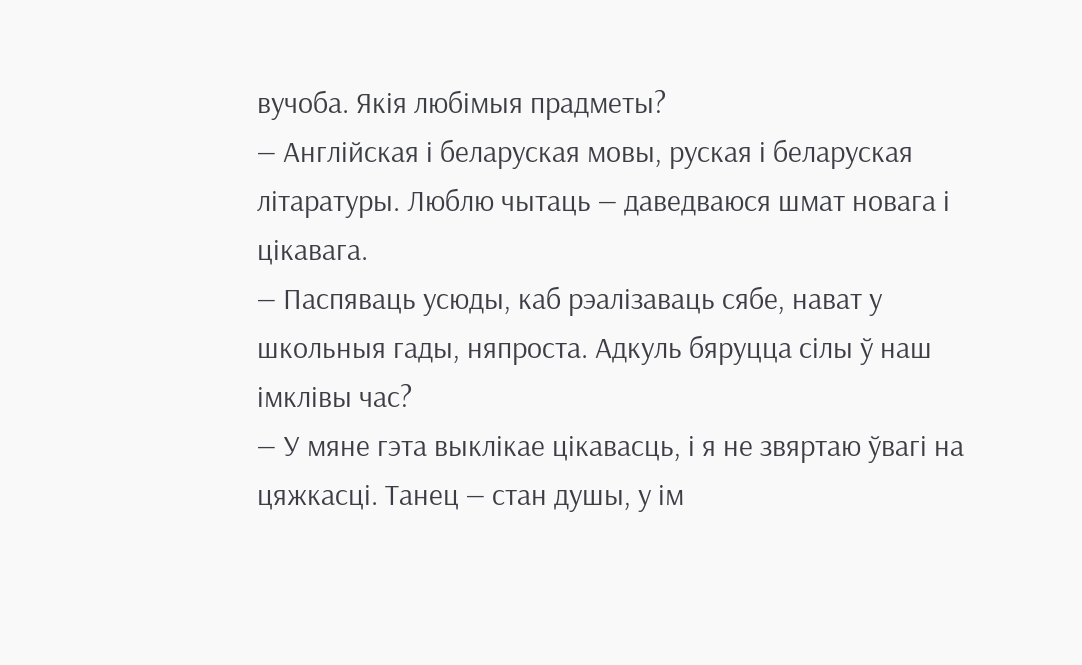вучоба. Якія любімыя прадметы?
— Англійская і беларуская мовы, руская і беларуская літаратуры. Люблю чытаць — даведваюся шмат новага і цікавага.
— Паспяваць усюды, каб рэалізаваць сябе, нават у школьныя гады, няпроста. Адкуль бяруцца сілы ў наш імклівы час?
— У мяне гэта выклікае цікавасць, і я не звяртаю ўвагі на цяжкасці. Танец — стан душы, у ім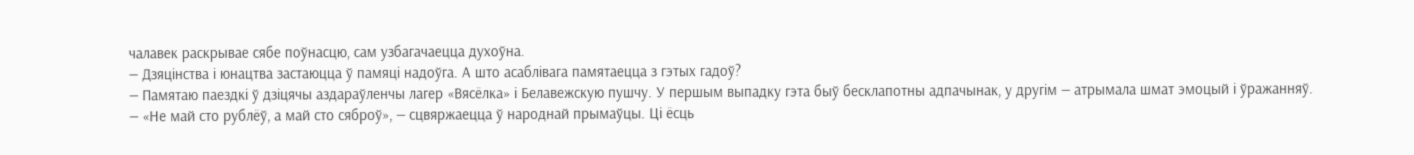чалавек раскрывае сябе поўнасцю, сам узбагачаецца духоўна.
— Дзяцінства і юнацтва застаюцца ў памяці надоўга. А што асаблівага памятаецца з гэтых гадоў?
— Памятаю паездкі ў дзіцячы аздараўленчы лагер «Вясёлка» і Белавежскую пушчу. У першым выпадку гэта быў бесклапотны адпачынак, у другім — атрымала шмат эмоцый і ўражанняў.
— «Не май сто рублёў, а май сто сяброў», — сцвяржаецца ў народнай прымаўцы. Ці ёсць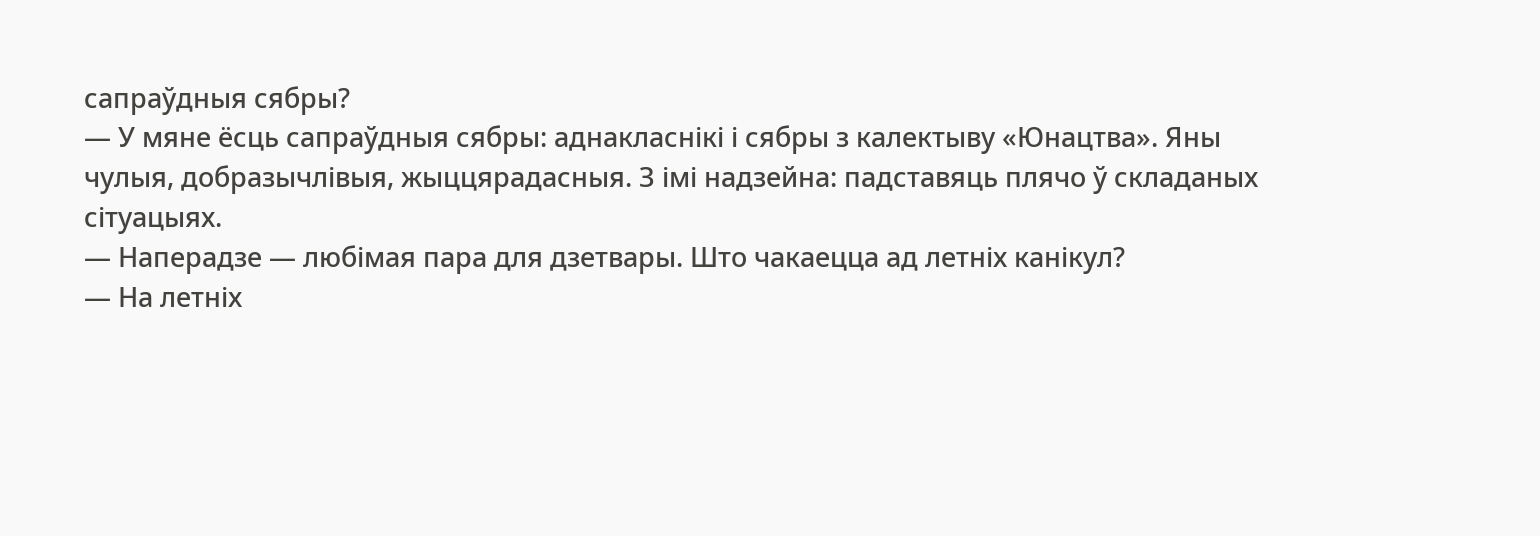сапраўдныя сябры?
— У мяне ёсць сапраўдныя сябры: аднакласнікі і сябры з калектыву «Юнацтва». Яны чулыя, добразычлівыя, жыццярадасныя. З імі надзейна: падставяць плячо ў складаных сітуацыях.
— Наперадзе — любімая пара для дзетвары. Што чакаецца ад летніх канікул?
— На летніх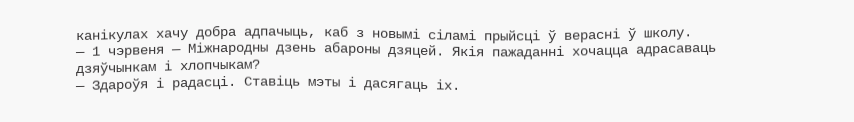канікулах хачу добра адпачыць, каб з новымі сіламі прыйсці ў верасні ў школу.
— 1 чэрвеня — Міжнародны дзень абароны дзяцей. Якія пажаданні хочацца адрасаваць дзяўчынкам і хлопчыкам?
— Здароўя і радасці. Ставіць мэты і дасягаць іх.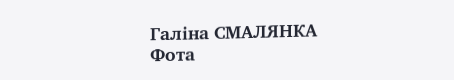Галіна СМАЛЯНКА
Фота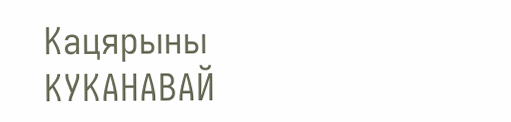Кацярыны КУКАНАВАЙ